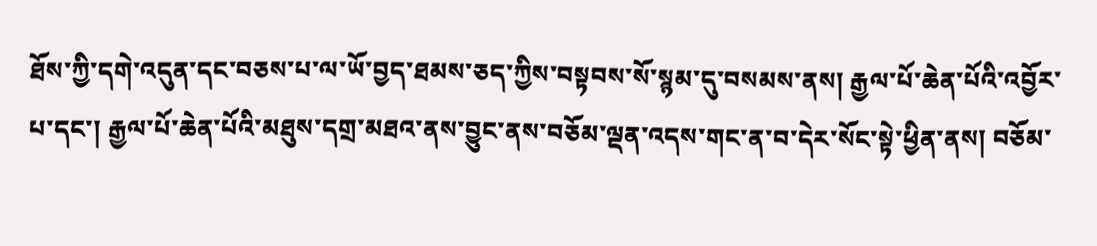ཐོས་ཀྱི་དགེ་འདུན་དང་བཅས་པ་ལ་ཡོ་བྱད་ཐམས་ཅད་ཀྱིས་བསྟབས་སོ་སྙམ་དུ་བསམས་ནས། རྒྱལ་པོ་ཆེན་པོའི་འབྱོར་པ་དང་། རྒྱལ་པོ་ཆེན་པོའི་མཐུས་དགྲ་མཐའ་ནས་བྱུང་ནས་བཅོམ་ལྡན་འདས་གང་ན་བ་དེར་སོང་སྟེ་ཕྱིན་ནས། བཅོམ་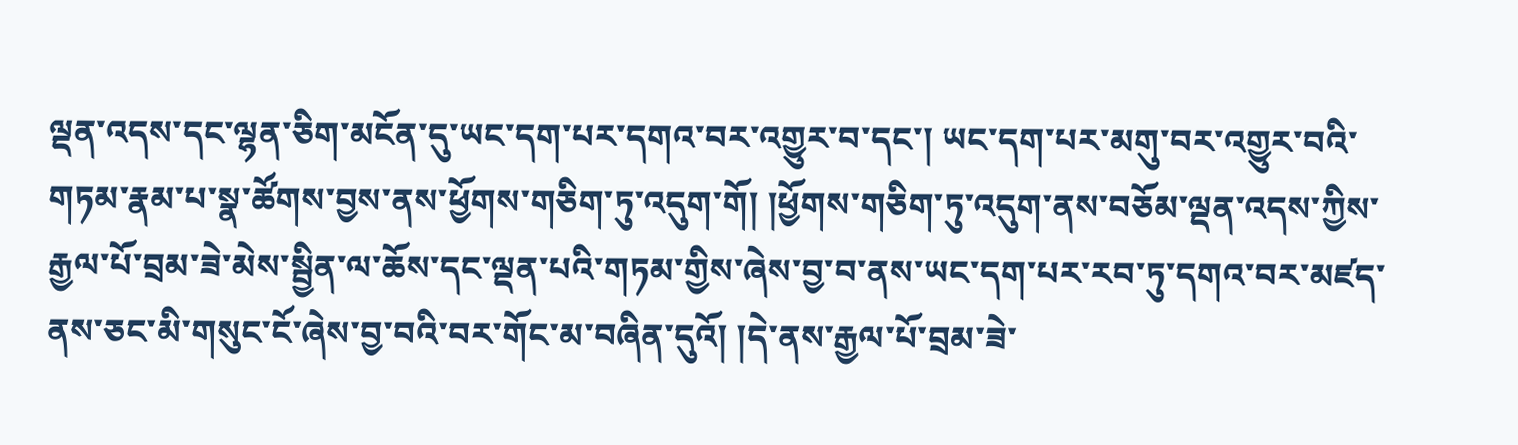ལྡན་འདས་དང་ལྷན་ཅིག་མངོན་དུ་ཡང་དག་པར་དགའ་བར་འགྱུར་བ་དང་། ཡང་དག་པར་མགུ་བར་འགྱུར་བའི་གཏམ་རྣམ་པ་སྣ་ཚོགས་བྱས་ནས་ཕྱོགས་གཅིག་ཏུ་འདུག་གོ། །ཕྱོགས་གཅིག་ཏུ་འདུག་ནས་བཅོམ་ལྡན་འདས་ཀྱིས་རྒྱལ་པོ་བྲམ་ཟེ་མེས་སྦྱིན་ལ་ཆོས་དང་ལྡན་པའི་གཏམ་གྱིས་ཞེས་བྱ་བ་ནས་ཡང་དག་པར་རབ་ཏུ་དགའ་བར་མཛད་ནས་ཅང་མི་གསུང་ངོ་ཞེས་བྱ་བའི་བར་གོང་མ་བཞིན་དུའོ། །དེ་ནས་རྒྱལ་པོ་བྲམ་ཟེ་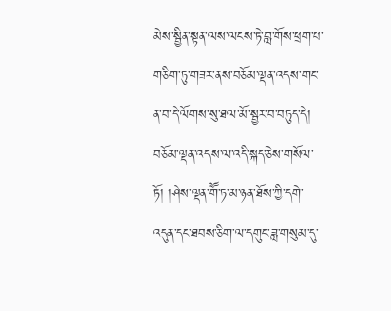མེས་སྦྱིན་སྟན་ལས་ལངས་ཏེ་བླ་གོས་ཕྲག་པ་གཅིག་ཏུ་གཟར་ནས་བཅོམ་ལྡན་འདས་གང་ན་བ་དེ་ལོགས་སུ་ཐལ་མོ་སྦྱར་བ་བཏུད་དེ། བཅོམ་ལྡན་འདས་ལ་འདི་སྐད་ཅེས་གསོལ་ཏོ། །ཤེས་ལྡན་གཽ་ཏ་མ་ཉན་ཐོས་ཀྱི་དགེ་འདུན་དང་ཐབས་ཅིག་ལ་དགུང་ཟླ་གསུམ་དུ་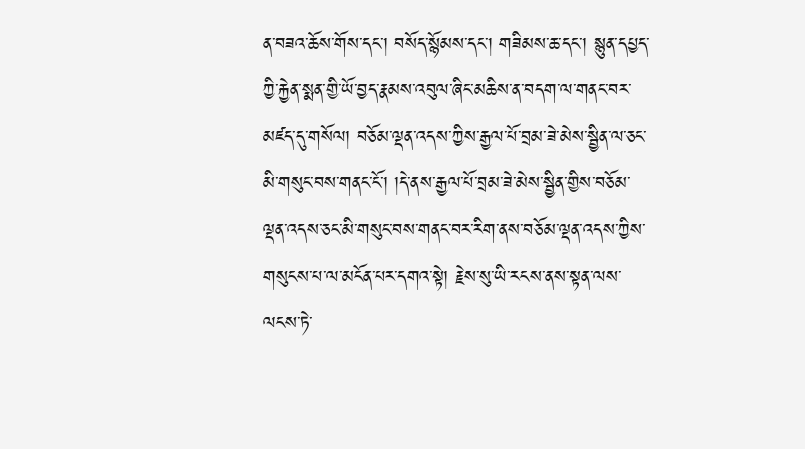ན་བཟའ་ཆོས་གོས་དང་། བསོད་སྙོམས་དང་། གཟིམས་ཆ་དང་། སྙུན་དཔྱད་ཀྱི་རྐྱེན་སྨན་གྱི་ཡོ་བྱད་རྣམས་འབུལ་ཞིང་མཆིས་ན་བདག་ལ་གནང་བར་མཛད་དུ་གསོལ། བཅོམ་ལྡན་འདས་ཀྱིས་རྒྱལ་པོ་བྲམ་ཟེ་མེས་སྦྱིན་ལ་ཅང་མི་གསུང་བས་གནང་ངོ་། །དེ་ནས་རྒྱལ་པོ་བྲམ་ཟེ་མེས་སྦྱིན་གྱིས་བཅོམ་ལྡན་འདས་ཅང་མི་གསུང་བས་གནང་བར་རིག་ནས་བཅོམ་ལྡན་འདས་ཀྱིས་གསུངས་པ་ལ་མངོན་པར་དགའ་སྟེ། རྗེས་སུ་ཡི་རངས་ནས་སྟན་ལས་ལངས་ཏེ་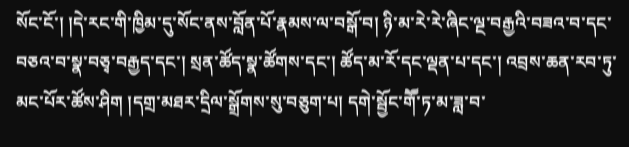སོང་ངོ་། །དེ་རང་གི་ཁྱིམ་དུ་སོང་ནས་བློན་པོ་རྣམས་ལ་བསྒོ་བ། ཉི་མ་རེ་རེ་ཞིང་ལྔ་བརྒྱའི་བཟའ་བ་དང་བཅའ་བ་སྣ་བཅྭ་བརྒྱད་དང་། སྲན་ཚོད་སྣ་ཚོགས་དང་། ཚོད་མ་རོ་དང་ལྡན་པ་དང་། འབྲས་ཆན་རབ་ཏུ་མང་པོར་ཚོས་ཤིག །དགྲ་མཐར་དྲིལ་སྒྲོགས་སུ་བཅུག་པ། དགེ་སྦྱོང་གཽ་ཏ་མ་ཟླ་བ་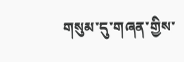གསུམ་དུ་གཞན་གྱིས་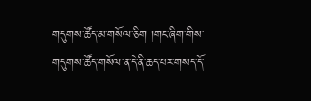གདུགས་ཚོད་མ་གསོལ་ཅིག །གང་ཞིག་གིས་གདུགས་ཚོད་གསོལ་ན་དེ་ནི་ཆད་པར་གསད་དོ་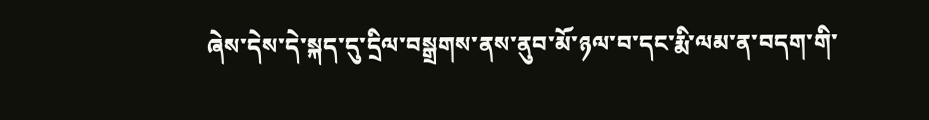ཞེས་དེས་དེ་སྐད་དུ་དྲིལ་བསྒྲགས་ནས་ནུབ་མོ་ཉལ་བ་དང་རྨི་ལམ་ན་བདག་གི་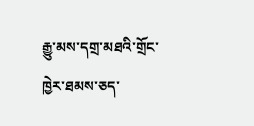རྒྱུ་མས་དགྲ་མཐའི་གྲོང་ཁྱེར་ཐམས་ཅད་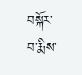བསྐོར་བ་རྨིས་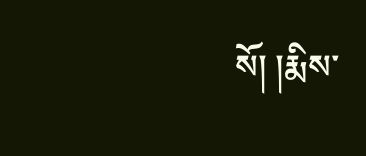སོ། །རྨིས་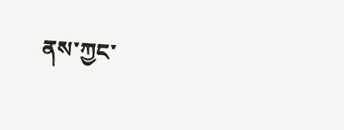ནས་ཀྱང་